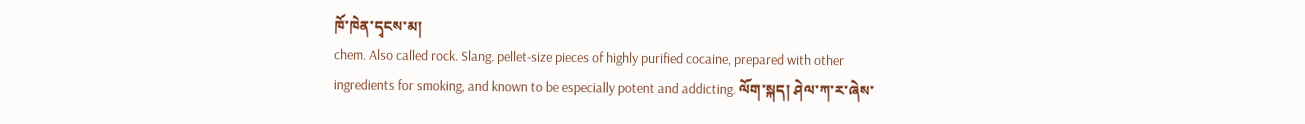ཁོ་ཁེན་དྭངས་མ།
chem. Also called rock. Slang. pellet-size pieces of highly purified cocaine, prepared with other ingredients for smoking, and known to be especially potent and addicting. ལོག་སྐད། ཤེལ་ཀ་ར་ཞེས་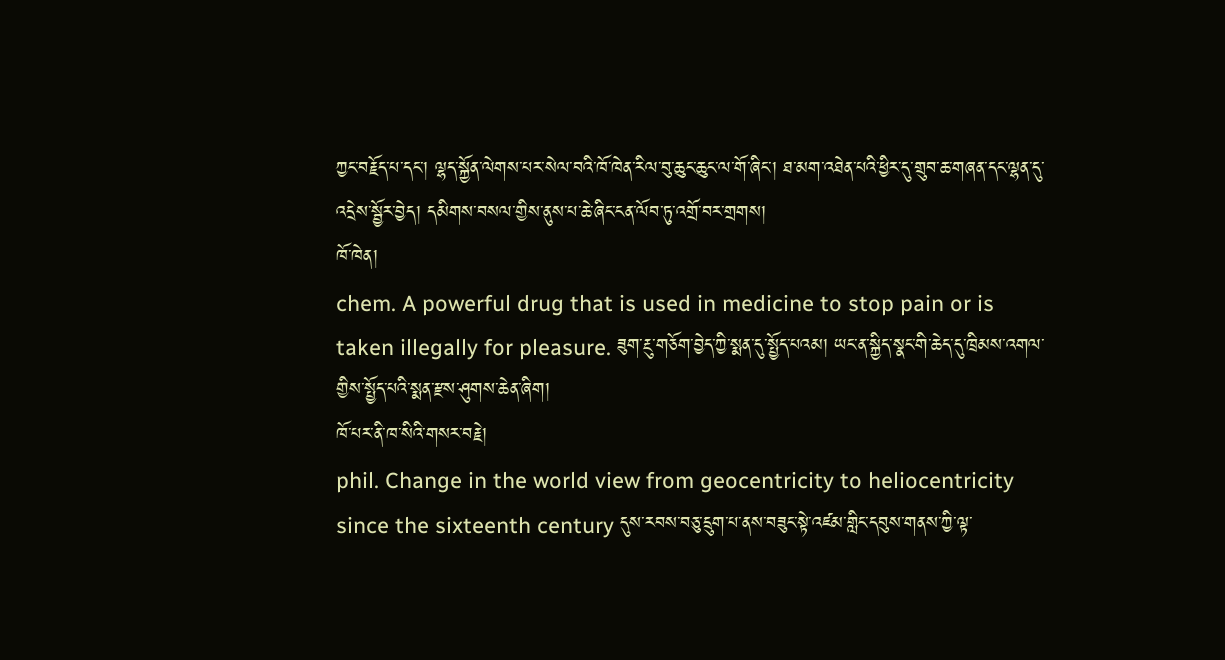ཀྱང་བརྗོད་པ་དང་། ལྷད་སྐྱོན་ལེགས་པར་སེལ་བའི་ཁོ་ཁེན་རིལ་བུ་ཆུང་ཆུང་ལ་གོ་ཞིང་། ཐ་མག་འཐེན་པའི་ཕྱིར་དུ་གྲུབ་ཆ་གཞན་དང་ལྷན་དུ་འདྲེས་སྦྱོར་བྱེད། དམིགས་བསལ་གྱིས་ནུས་པ་ཆེ་ཞིང་ངན་ལོབ་ཏུ་འགྲོ་བར་གྲགས།
ཁོ་ཁེན།
chem. A powerful drug that is used in medicine to stop pain or is taken illegally for pleasure. ཟུག་རྔུ་གཅོག་བྱེད་ཀྱི་སྨན་དུ་སྤྱོད་པའམ། ཡང་ན་སྐྱིད་སྣང་གི་ཆེད་དུ་ཁྲིམས་འགལ་གྱིས་སྤྱོད་པའི་སྨན་རྫས་ཤུགས་ཆེན་ཞིག།
ཁོ་པར་ནི་ཁ་སིའི་གསར་བརྗེ།
phil. Change in the world view from geocentricity to heliocentricity since the sixteenth century དུས་རབས་བཅུ་དྲུག་པ་ནས་བཟུང་སྟེ་འཛམ་གླིང་དབུས་གནས་ཀྱི་ལྟ་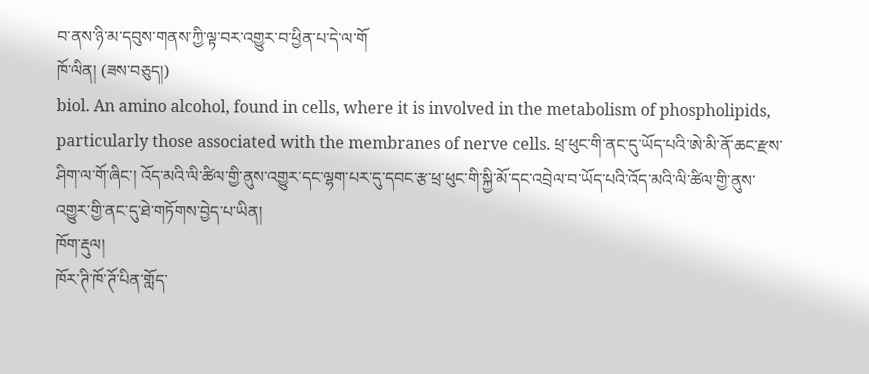བ་ནས་ཉི་མ་དབུས་གནས་ཀྱི་ལྟ་བར་འགྱུར་བ་ཕྱིན་པ་དེ་ལ་གོ
ཁོ་ལིན། (ཟས་བཅུད།)
biol. An amino alcohol, found in cells, where it is involved in the metabolism of phospholipids, particularly those associated with the membranes of nerve cells. ཕྲ་ཕུང་གི་ནང་དུ་ཡོད་པའི་ཨེ་མི་ནོ་ཆང་རྫས་ཤིག་ལ་གོ་ཞིང་། འོད་མའི་ལི་ཚིལ་གྱི་ནུས་འགྱུར་དང་ལྷག་པར་དུ་དབང་རྩ་ཕྲ་ཕུང་གི་སྐྱི་མོ་དང་འབྲེལ་བ་ཡོད་པའི་འོད་མའི་ལི་ཚིལ་གྱི་ནུས་འགྱུར་གྱི་ནང་དུ་ཐེ་གཏོགས་བྱེད་པ་ཡིན།
ཁོག་རྡུལ།
ཁོར་ཊི་ཁོ་ཊོ་པིན་གློད་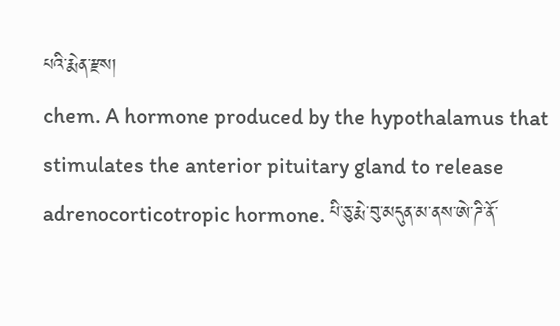པའི་རྨེན་རྫས།
chem. A hormone produced by the hypothalamus that stimulates the anterior pituitary gland to release adrenocorticotropic hormone. པི་ཅུ་རྨེ་བུ་མདུན་མ་ནས་ཨེ་ཌི་ནོ་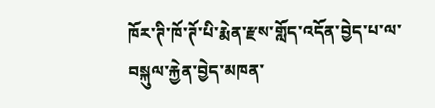ཁོར་ཊི་ཁོ་ཊོ་པི་རྨེན་རྫས་གློད་འདོན་བྱེད་པ་ལ་བསྐུལ་རྐྱེན་བྱེད་མཁན་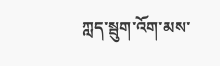ཀླད་སྦུག་འོག་མས་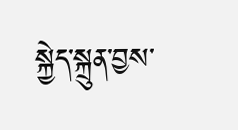སྐྱེད་སྐྲུན་བྱས་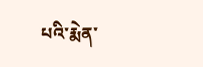པའི་རྨེན་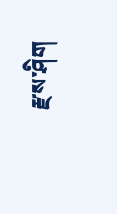རྫས་ཤིག